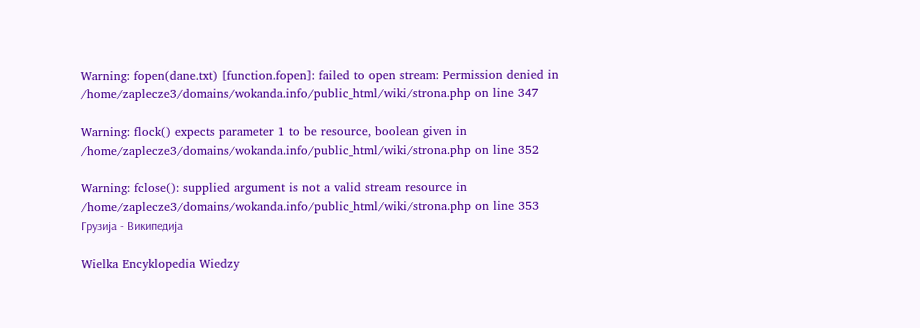Warning: fopen(dane.txt) [function.fopen]: failed to open stream: Permission denied in /home/zaplecze3/domains/wokanda.info/public_html/wiki/strona.php on line 347

Warning: flock() expects parameter 1 to be resource, boolean given in /home/zaplecze3/domains/wokanda.info/public_html/wiki/strona.php on line 352

Warning: fclose(): supplied argument is not a valid stream resource in /home/zaplecze3/domains/wokanda.info/public_html/wiki/strona.php on line 353
Грузија - Википедија

Wielka Encyklopedia Wiedzy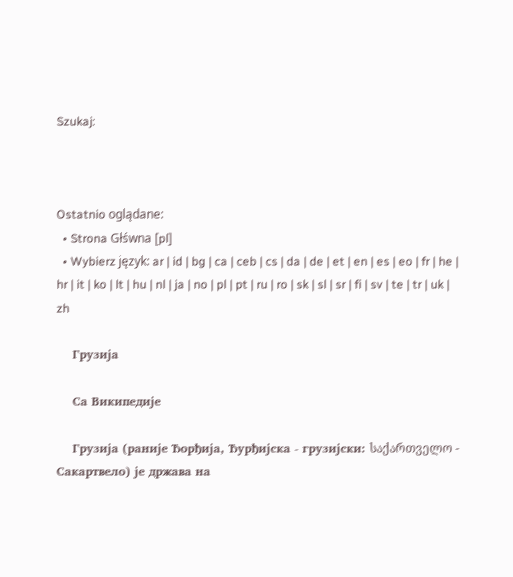Szukaj:



Ostatnio oglądane:
  • Strona Głśwna [pl]
  • Wybierz język: ar | id | bg | ca | ceb | cs | da | de | et | en | es | eo | fr | he | hr | it | ko | lt | hu | nl | ja | no | pl | pt | ru | ro | sk | sl | sr | fi | sv | te | tr | uk | zh

    Грузија

    Са Википедије

    Грузија (раније Ђорђија, Ђурђијска - грузијски: საქართველო - Сакартвело) је држава на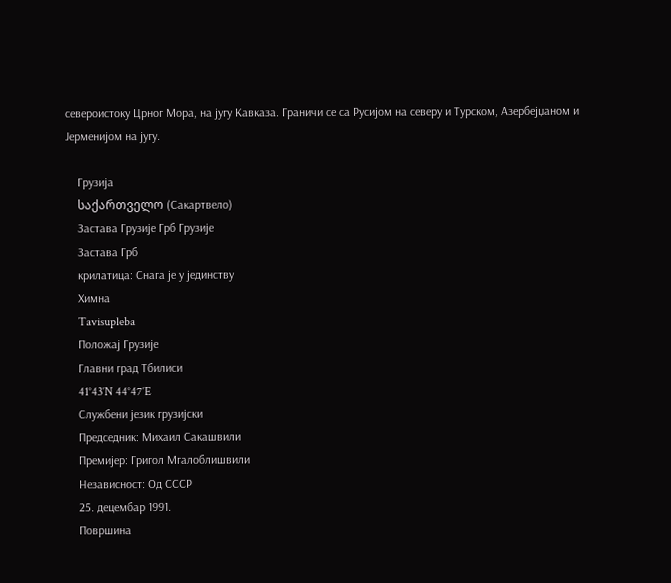североистоку Црног Мора, на југу Кавказа. Граничи се са Русијом на северу и Турском, Азербејџаном и Јерменијом на југу.

    Грузија
    საქართველო (Сакартвело)
    Застава Грузије Грб Грузије
    Застава Грб
    крилатица: Снага је у јединству
    Химна
    Tavisupleba
    Положај Грузије
    Главни град Тбилиси
    41°43′N 44°47′E
    Службени језик грузијски
    Председник: Михаил Сакашвили
    Премијер: Григол Мгалоблишвили
    Независност: Од СССР
    25. децембар 1991.
    Површина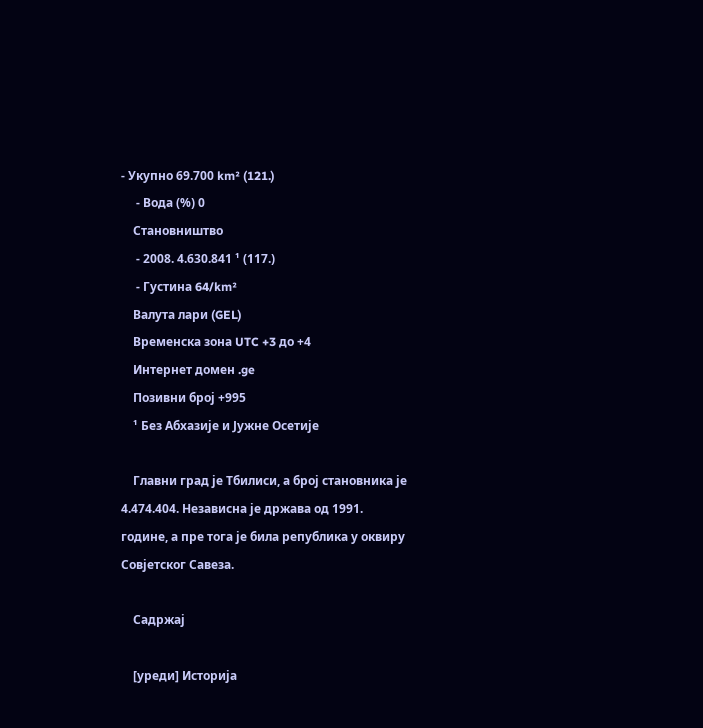- Укупно 69.700 km² (121.)
     - Вода (%) 0
    Становништво
     - 2008. 4.630.841 ¹ (117.)
     - Густина 64/km²
    Валута лари (GEL)
    Временска зона UTC +3 до +4
    Интернет домен .ge
    Позивни број +995
    ¹ Без Абхазије и Јужне Осетије

    Главни град је Тбилиси, а број становника је 4.474.404. Независна је држава од 1991. године, а пре тога је била република у оквиру Совјетског Савеза.

    Садржај

    [уреди] Историја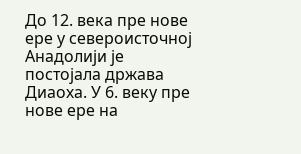До 12. века пре нове ере у североисточној Анадолији је постојала држава Диаоха. У 6. веку пре нове ере на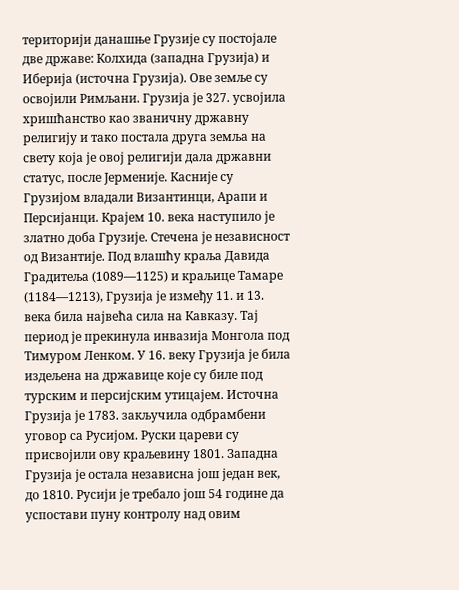територији данашње Грузије су постојале две државе: Колхида (западна Грузија) и Иберија (источна Грузија). Ове земље су освојили Римљани. Грузија је 327. усвојила хришћанство као званичну државну религију и тако постала друга земља на свету која је овој религији дала државни статус, после Јерменије. Касније су Грузијом владали Византинци, Арапи и Персијанци. Крајем 10. века наступило је златно доба Грузије. Стечена је независност од Византије. Под влашћу краља Давида Градитеља (1089—1125) и краљице Тамаре (1184—1213), Грузија је између 11. и 13. века била највећа сила на Кавказу. Тај период је прекинула инвазија Монгола под Тимуром Ленком. У 16. веку Грузија је била издељена на државице које су биле под турским и персијским утицајем. Источна Грузија је 1783. закључила одбрамбени уговор са Русијом. Руски цареви су присвојили ову краљевину 1801. Западна Грузија је остала независна још један век, до 1810. Русији је требало још 54 године да успостави пуну контролу над овим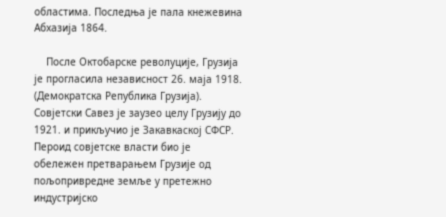областима. Последња је пала кнежевина Абхазија 1864.

    После Октобарске револуције, Грузија је прогласила независност 26. маја 1918. (Демократска Република Грузија). Совјетски Савез је заузео целу Грузију до 1921. и прикључио је Закавкаској СФСР. Пероид совјетске власти био је обележен претварањем Грузије од пољопривредне земље у претежно индустријско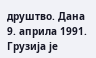друштво. Дана 9. априла 1991. Грузија је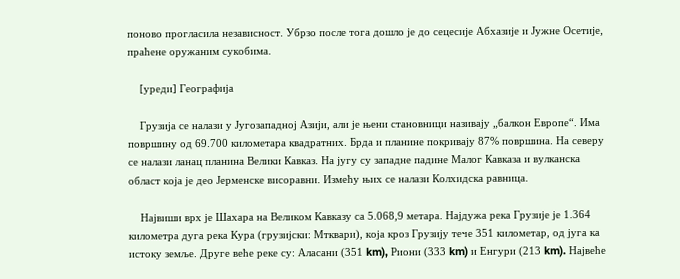поново прогласила независност. Убрзо после тога дошло је до сецесије Абхазије и Јужне Осетије, праћене оружаним сукобима.

    [уреди] Географија

    Грузија се налази у Југозападној Азији, али је њени становници називају „балкон Европе“. Има површину од 69.700 километара квадратних. Брда и планине покривају 87% површина. На северу се налази ланац планина Велики Кавказ. На југу су западне падине Малог Кавказа и вулканска област која је део Јерменске висоравни. Измећу њих се налази Колхидска равница.

    Највиши врх је Шахара на Великом Кавказу са 5.068,9 метара. Најдужа река Грузије је 1.364 километра дуга река Кура (грузијски: Мтквари), која кроз Грузију тече 351 километар, од југа ка истоку земље. Друге веће реке су: Аласани (351 km), Риони (333 km) и Енгури (213 km). Највеће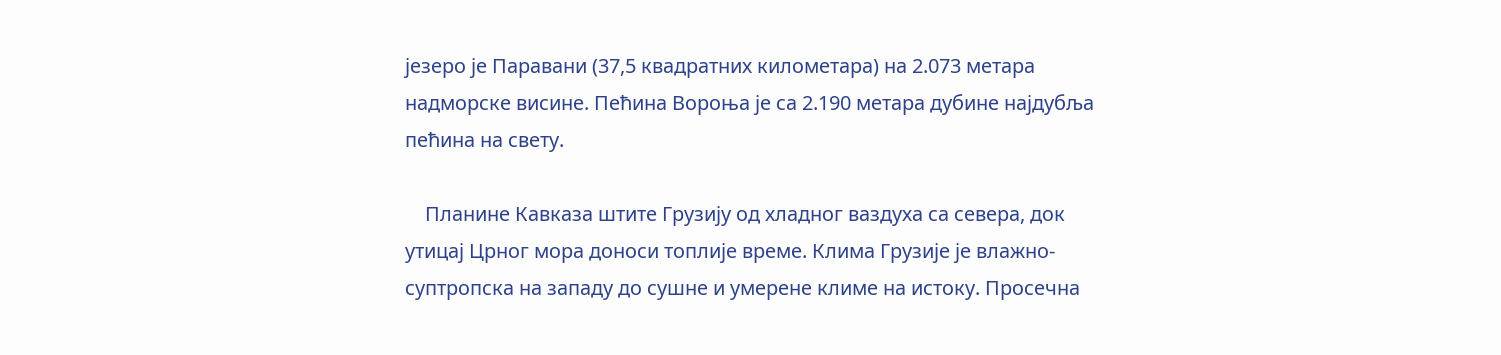језеро је Паравани (37,5 квадратних километара) на 2.073 метара надморске висине. Пећина Вороња је са 2.190 метара дубине најдубља пећина на свету.

    Планине Кавказа штите Грузију од хладног ваздуха са севера, док утицај Црног мора доноси топлије време. Клима Грузије је влажно-суптропска на западу до сушне и умерене климе на истоку. Просечна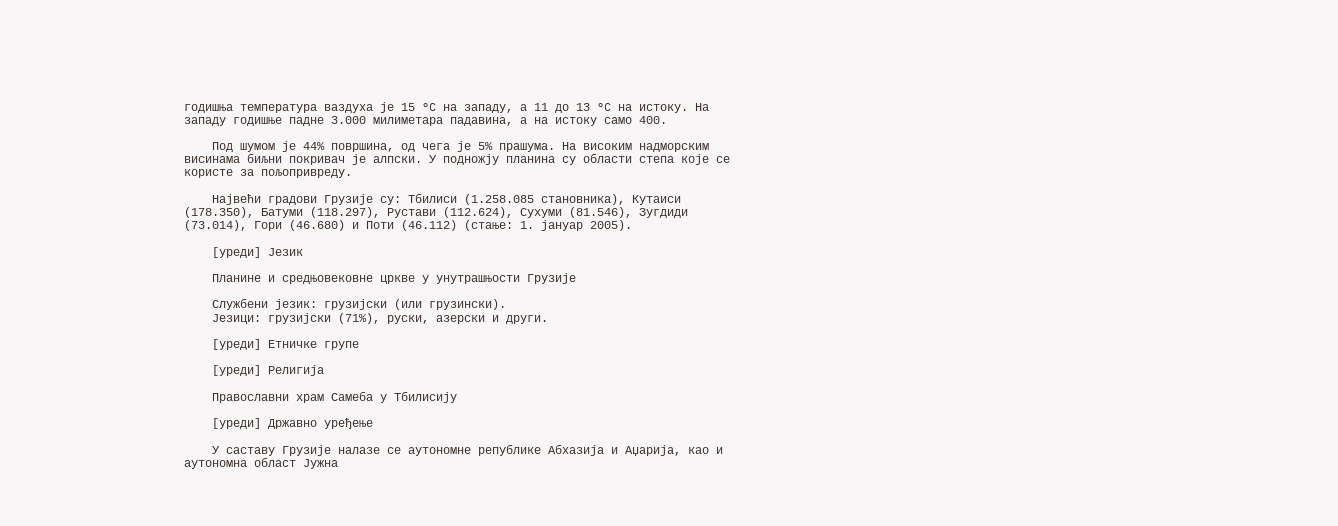годишња температура ваздуха је 15 °C на западу, а 11 до 13 °C на истоку. На западу годишње падне 3.000 милиметара падавина, а на истоку само 400.

    Под шумом је 44% површина, од чега је 5% прашума. На високим надморским висинама биљни покривач је алпски. У подножју планина су области степа које се користе за пољопривреду.

    Највећи градови Грузије су: Тбилиси (1.258.085 становника), Кутаиси (178.350), Батуми (118.297), Рустави (112.624), Сухуми (81.546), Зугдиди (73.014), Гори (46.680) и Поти (46.112) (стање: 1. јануар 2005).

    [уреди] Језик

    Планине и средњовековне цркве у унутрашњости Грузије

    Службени језик: грузијски (или грузински).
    Језици: грузијски (71%), руски, азерски и други.

    [уреди] Етничке групе

    [уреди] Религија

    Православни храм Самеба у Тбилисију

    [уреди] Државно уређење

    У саставу Грузије налазе се аутономне републике Абхазија и Аџарија, као и аутономна област Јужна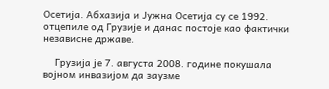Осетија. Абхазија и Јужна Осетија су се 1992. отцепиле од Грузије и данас постоје као фактички независне државе.

    Грузија је 7. августа 2008. године покушала војном инвазијом да заузме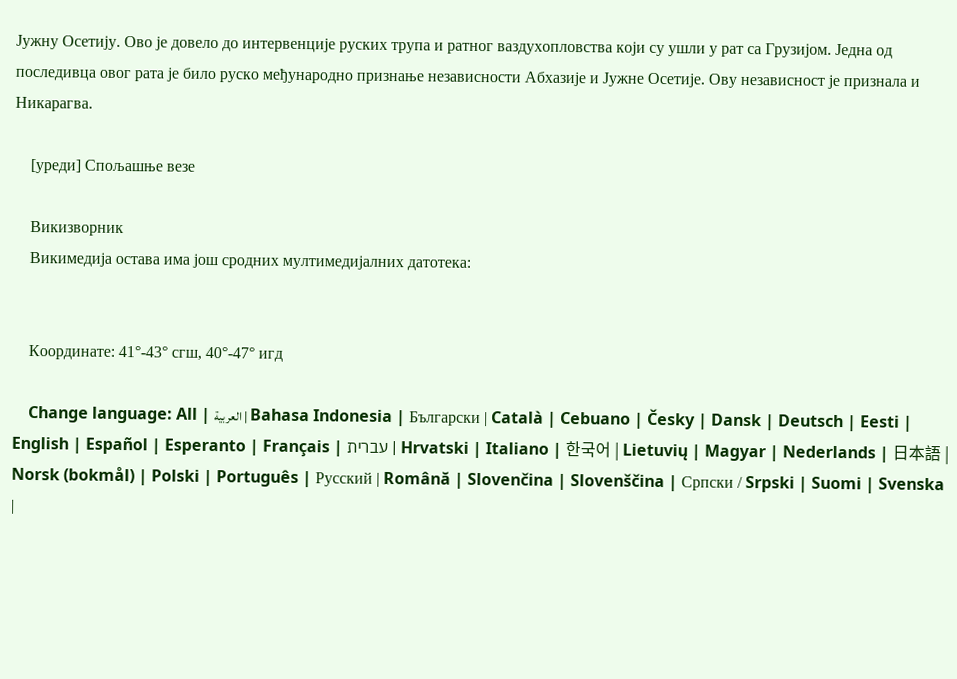Јужну Осетију. Ово је довело до интервенције руских трупа и ратног ваздухопловства који су ушли у рат са Грузијом. Једна од последивца овог рата је било руско међународно признање независности Абхазије и Јужне Осетије. Ову независност је признала и Никарагва.

    [уреди] Спољашње везе

    Викизворник
    Викимедија остава има још сродних мултимедијалних датотека:


    Координате: 41°-43° сгш, 40°-47° игд

    Change language: All | العربية | Bahasa Indonesia | Български | Català | Cebuano | Česky | Dansk | Deutsch | Eesti | English | Español | Esperanto | Français | עברית | Hrvatski | Italiano | 한국어 | Lietuvių | Magyar | Nederlands | 日本語 | Norsk (bokmål) | Polski | Português | Русский | Română | Slovenčina | Slovenščina | Српски / Srpski | Suomi | Svenska |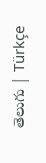తెలుగు | Türkçe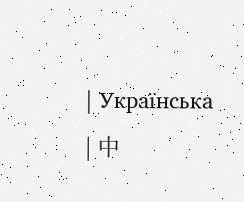| Українська | 中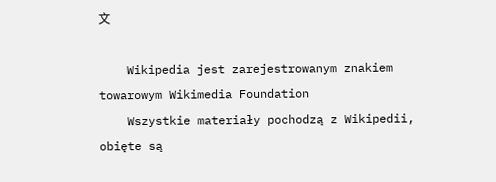文

    Wikipedia jest zarejestrowanym znakiem towarowym Wikimedia Foundation
    Wszystkie materiały pochodzą z Wikipedii, obięte są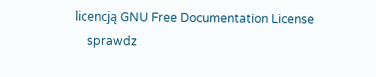licencją GNU Free Documentation License
    sprawdz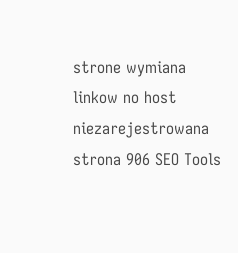strone wymiana linkow no host niezarejestrowana strona 906 SEO Tools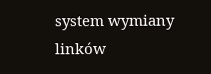system wymiany linków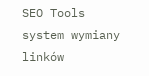SEO Tools system wymiany linków